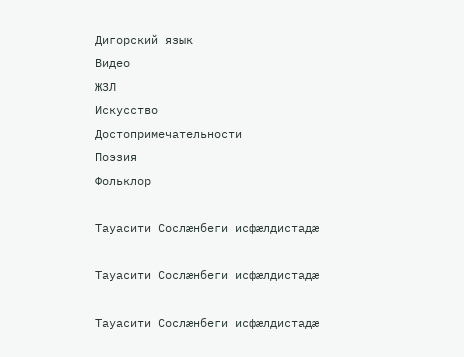Дигорский язык
Видео
ЖЗЛ
Искусство
Достопримечательности
Поэзия
Фольклор

Тауасити Сослæнбеги исфæлдистадæ

Тауасити Сослæнбеги исфæлдистадæ

Тауасити Сослæнбеги исфæлдистадæ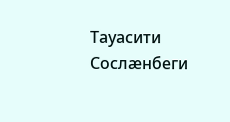Тауасити Сослæнбеги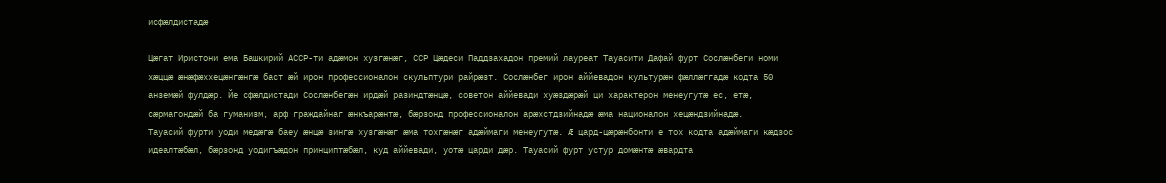исфæлдистадæ

Цӕгат Иристони ема Башкирий АССР-ти адӕмон хузгӕнӕг, ССР Цӕдеси Паддзахадон премий лауреат Тауасити Дафай фурт Сослӕнбеги номи хæццӕ ӕнӕфӕххецӕнгӕнгӕ баст ӕй ирон профессионалон скульптури райрӕзт. Сослӕнбег ирон аййевадон культурӕн фӕллӕггадӕ кодта 50 анземӕй фулдӕр. Йе сфӕлдистади Сослӕнбегӕн ирдӕй разиндтӕнцӕ, советон аййевади хуӕздӕрӕй ци характерон менеугутӕ ес, етӕ, сӕрмагондӕй ба гуманизм, арф граждайнаг ӕнкъарӕнтӕ, бӕрзонд профессионалон арӕхстдзийнадӕ ӕма националон хецӕндзийнадӕ.
Тауасий фурти уоди медӕгӕ баеу ӕнцӕ зингӕ хузгӕнӕг ӕма тохгӕнӕг адæймаги менеугутӕ. Ӕ цард-цӕрӕнбонти е тох кодта адӕймаги кӕдзос идеалтӕбӕл, бӕрзонд уодигъӕдон принциптӕбӕл, куд аййевади, уотӕ царди дӕр. Тауасий фурт устур домӕнтӕ ӕвардта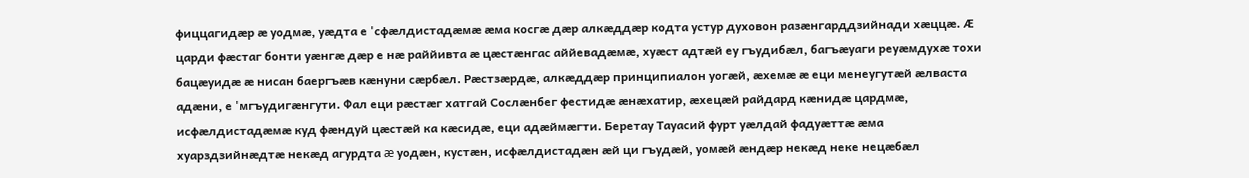фиццагидӕр ӕ уодмӕ, уӕдта е 'сфӕлдистадӕмӕ ӕма косгӕ дӕр алкӕддӕр кодта устур духовон разӕнгарддзийнади хӕццӕ. Ӕ царди фӕстаг бонти уӕнгӕ дӕр е нæ раййивта ӕ цӕстӕнгас аййевадӕмӕ, хуӕст адтӕй еу гъудибӕл, багъӕуаги реуӕмдухӕ тохи бацӕуидӕ ӕ нисан баергъӕв кӕнуни сӕрбӕл. Рӕстзӕрдӕ, алкӕддӕр принципиалон уогӕй, ӕхемӕ ӕ еци менеугутӕй ӕлваста адӕни, е 'мгъудигӕнгути. Фал еци рæстӕг хатгай Сослӕнбег фестидӕ ӕнӕхатир, ӕхецӕй райдард кӕнидӕ цардмӕ, исфӕлдистадӕмӕ куд фӕндуй цӕстӕй ка кӕсидӕ, еци адӕймӕгти. Беретау Тауасий фурт уæлдай фадуӕттӕ ӕма хуарздзийнӕдтӕ некӕд агурдта æ уодӕн, кустӕн, исфӕлдистадӕн ӕй ци гъудӕй, уомӕй ӕндӕр некæд неке нецӕбӕл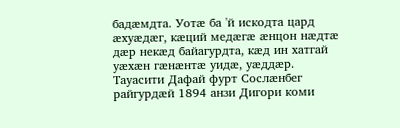бадӕмдта. Уотӕ ба 'й искодта цард ӕхуӕдӕг, кӕций медӕгӕ ӕнцон нӕдтӕ дӕр некӕд байагурдта, кӕд ин хатгай уӕхӕн гӕнӕнтӕ уидӕ, уӕддӕр.
Тауасити Дафай фурт Сослӕнбег райгурдӕй 1894 анзи Дигори коми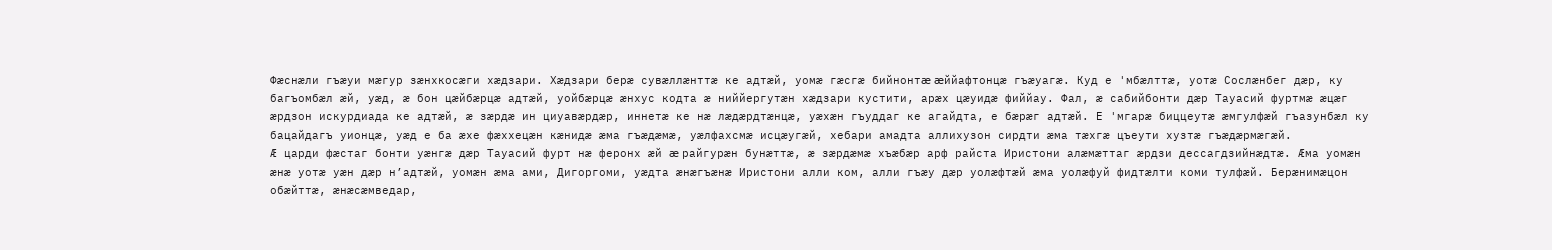Фӕснӕли гъӕуи мӕгур зӕнхкосӕги хӕдзари. Хæдзари берӕ сувӕллӕнттӕ ке адтӕй, уомӕ гӕсгӕ бийнонтæ æййафтонцӕ гъӕуагӕ. Куд е 'мбӕлттӕ, уотӕ Сослӕнбег дӕр, ку багъомбӕл ӕй, уӕд, ӕ бон цӕйбӕрцӕ адтӕй, уойбӕрцӕ ӕнхус кодта ӕ ниййергутӕн хӕдзари кустити, арӕх цӕуидӕ фиййау. Фал, ӕ сабийбонти дӕр Тауасий фуртмӕ ӕцӕг ӕрдзон искурдиада ке адтӕй, ӕ зӕрдӕ ин циуавӕрдӕр, иннетӕ ке нæ лӕдӕрдтӕнцӕ, уӕхӕн гъуддаг ке агайдта, е бӕрӕг адтӕй. Е 'мгарӕ биццеутӕ ӕмгулфӕй гъазунбӕл ку бацайдагъ уионцӕ, уӕд е ба ӕхе фӕххецӕн кӕнидӕ ӕма гъӕдӕмӕ, уӕлфахсмӕ исцӕугӕй, хебари амадта аллихузон сирдти ӕма тӕхгӕ цъеути хузтӕ гъӕдӕрмӕгӕй.
Ӕ царди фӕстаг бонти уӕнгӕ дӕр Тауасий фурт нӕ феронх æй æ райгурӕн бунӕттӕ, ӕ зӕрдӕмӕ хъӕбӕр арф райста Иристони алӕмӕттаг ӕрдзи дессагдзийнӕдтӕ. Ӕма уомӕн ӕнӕ уотӕ уӕн дӕр н’адтӕй, уомӕн ӕма ами, Дигоргоми, уӕдта ӕнӕгъӕнӕ Иристони алли ком, алли гъӕу дӕр уолӕфтӕй ӕма уолӕфуй фидтӕлти коми тулфӕй. Берӕнимӕцон обӕйттӕ, ӕнæсӕмведар,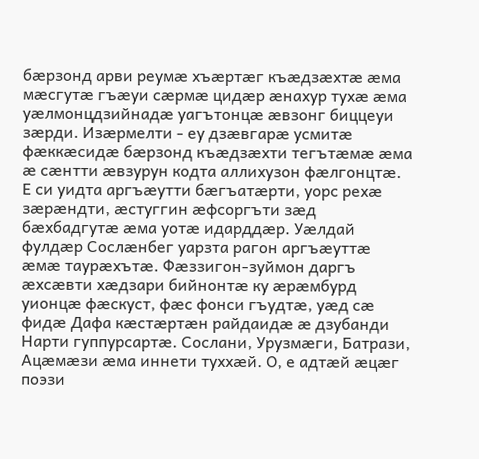бӕрзонд арви реумӕ хъӕртӕг къӕдзӕхтӕ ӕма мӕсгутӕ гъæуи сӕрмӕ цидӕр ӕнахур тухӕ ӕма уӕлмонцдзийнадӕ уагътонцӕ ӕвзонг биццеуи зӕрди. Изӕрмелти - еу дзӕвгарӕ усмитӕ фӕккӕсидӕ бӕрзонд къӕдзӕхти тегътӕмӕ ӕма ӕ сӕнтти ӕвзурун кодта аллихузон фӕлгонцтӕ. Е си уидта аргъӕутти бӕгъатӕрти, уорс рехӕ зӕрӕндти, ӕстуггин ӕфсоргъти зӕд бӕхбадгутӕ ӕма уотӕ идарддӕр. Уӕлдай фулдӕр Сослӕнбег уарзта рагон аргъӕуттӕ ӕмӕ таурӕхътӕ. Фӕззигон-зуймон даргъ ӕхсӕвти хӕдзари бийнонтӕ ку ӕрӕмбурд уионцӕ фӕскуст, фӕс фонси гъудтӕ, уӕд сӕ фидӕ Дафа кӕстӕртӕн райдаидӕ ӕ дзубанди Нарти гуппурсартӕ. Сослани, Урузмӕги, Батрази, Ацӕмӕзи ӕма иннети туххӕй. О, е адтӕй ӕцӕг поэзи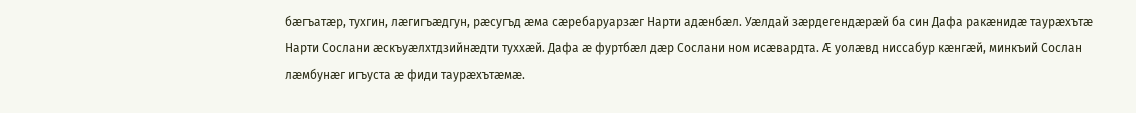бӕгъатӕр, тухгин, лӕгигъӕдгун, рӕсугъд ӕма сӕребаруарзӕг Нарти адӕнбӕл. Уӕлдай зӕрдегендӕрӕй ба син Дафа ракӕнидӕ таурӕхътӕ Нарти Сослани ӕскъуӕлхтдзийнӕдти туххӕй. Дафа ӕ фуртбӕл дӕр Сослани ном исӕвардта. Ӕ уолӕвд ниссабур кӕнгӕй, минкъий Сослан лӕмбунӕг игъуста ӕ фиди таурӕхътӕмӕ.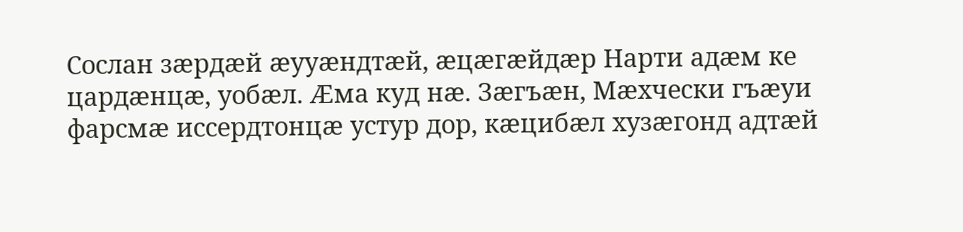Сослан зӕрдӕй ӕууӕндтӕй, ӕцӕгӕйдӕр Нарти адӕм ке цардӕнцӕ, уобӕл. Ӕма куд нӕ. Зӕгъӕн, Мӕхчески гъӕуи фарсмӕ иссердтонцӕ устур дор, кӕцибӕл хузӕгонд адтӕй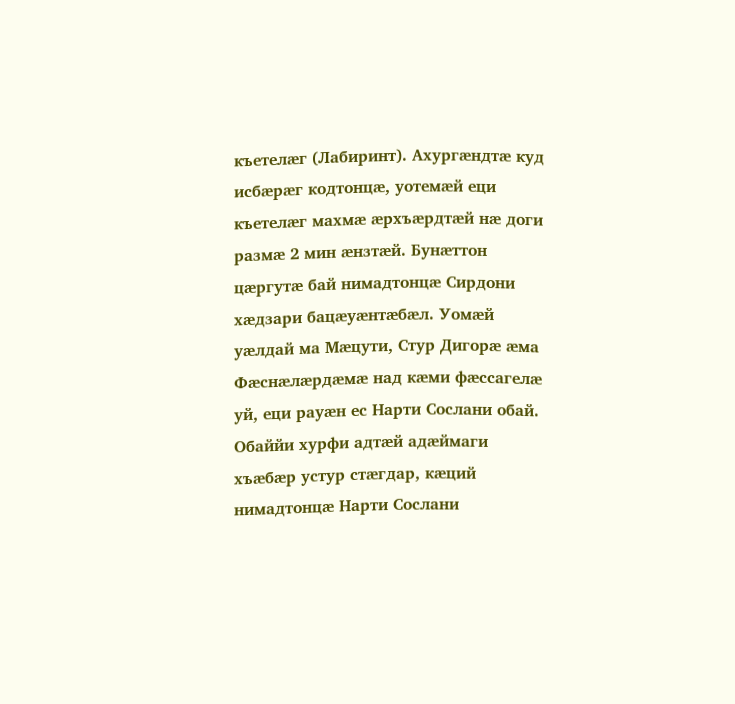къетелӕг (Лабиринт). Ахургӕндтӕ куд исбӕрӕг кодтонцӕ, уотемӕй еци къетелӕг махмӕ ӕрхъӕрдтӕй нӕ доги размӕ 2 мин ӕнзтӕй. Бунӕттон цӕргутӕ бай нимадтонцӕ Сирдони хӕдзари бацӕуӕнтӕбӕл. Уомӕй уӕлдай ма Мӕцути, Стур Дигорӕ ӕма Фӕснӕлӕрдӕмӕ над кӕми фӕссагелӕ уй, еци рауæн ес Нарти Сослани обай. Обаййи хурфи адтӕй адӕймаги хъӕбӕр устур стӕгдар, кӕций нимадтонцӕ Нарти Сослани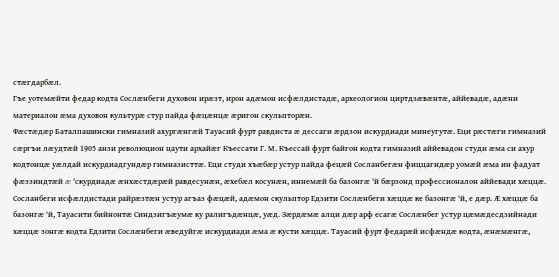стӕгдарбӕл.
Гъе уотемӕйти федар кодта Сослӕнбеги духовон ирӕзт, ирон адӕмон исфӕлдистадӕ, археологион циртдзӕвӕнтӕ, аййевадӕ, адӕни материалон ӕма духовон культурӕ стур пайда фӕцӕнцӕ ӕригон скульпторӕн.
Фӕстӕдӕр Баталпашински гимназий ахургӕнгӕй Тауасий фурт равдиста ӕ дессаги ӕрдзон искурдиади минеугутӕ. Еци рӕстӕги гимназий сӕргъи лӕудтӕй 1905 анзи революцион цаути архайӕг Къессати Г. М. Къессай фурт байгон кодта гимназий аййевадон студи ӕма си ахур кодтонцӕ уӕлдай искурдиадгундӕр гимназисттӕ. Еци студи хъӕбӕр устур пайда фецӕй Сосланбегӕн фиццагидӕр уомӕй ӕма ин фадуат фӕззиндтӕй æ 'скурдиадӕ ӕнхӕстдӕрӕй равдесунӕн, ӕхебӕл косунӕн, иннемӕй ба базонгӕ 'й бӕрзонд профессионалон аййевади хӕццӕ.
Сосланбеги исфӕлдистади райрӕзтӕн устур агъаз фӕцӕй, адæмон скульптор Едзити Сослӕнбеги хӕццӕ ке базонгӕ ‘й, е дӕр. Ӕ хӕццӕ ба базонгӕ ‘й, Тауасити бийнонтӕ Синдзигъӕумӕ ку ралигъдӕнцӕ, уӕд. Зӕрдӕмӕ алци дӕр арф есагӕ Сослæнбег устур цӕмӕдесдзийнади хӕццӕ зонгӕ кодта Едзити Сослӕнбеги ӕведуйгӕ искурдиади ӕма ӕ кусти хӕццӕ. Тауасий фурт федарæй исфӕндӕ кодта, ӕнӕмӕнгӕ,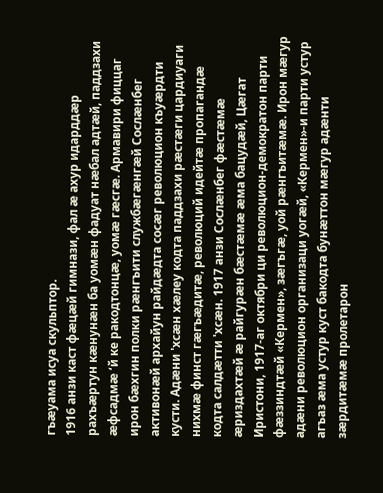гъӕуама исуа скульптор.
1916 анзи каст фӕцӕй гимнази, фал ӕ ахур идарддӕр рахъӕртун кӕнунӕн ба уомӕн фадуат нӕбал адтӕй, паддзахи ӕфсадмӕ ‘й ке ракодтонцӕ, уомӕ гӕсгӕ. Армавири фиццаг ирон бӕхгин полки рӕнгъити службӕгӕнгӕй Сослӕнбег активонӕй архайун райдӕдта сосӕг революцион къуӕрдти кусти. Адӕни 'хсӕн хӕлеу кодта паддзахи рӕстӕги цардиуаги нихмӕ финст гӕгъӕдитæ, революций идейтӕ пропагандӕ кодта салдӕтти 'хсӕн. 1917 анзи Сослӕнбег фӕстӕмӕ ӕриздахтӕй ӕ райгурӕн бӕстӕмӕ ӕма бацудӕй, Цӕгат Иристони, 1917-аг октябри ци революцион-демократон парти фӕззиндтӕй «Кермен», зæгъгæ, уой рӕнгъитӕмӕ. Ирон мӕгур адӕни революцион организаци уогӕй, «Кермен»-и парти устур агъаз ӕма устур куст бакодта бунӕттон мӕгур адӕнти зӕрдитӕмӕ пролетарон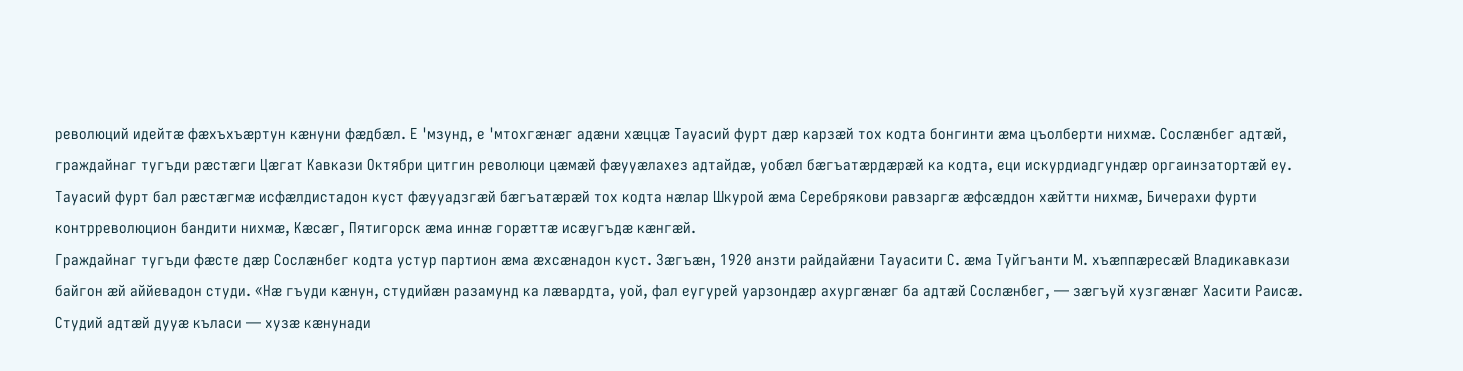революций идейтӕ фӕхъхъӕртун кӕнуни фӕдбӕл. Е 'мзунд, е 'мтохгӕнӕг адӕни хӕццӕ Тауасий фурт дӕр карзӕй тох кодта бонгинти ӕма цъолберти нихмӕ. Сослӕнбег адтӕй, граждайнаг тугъди рӕстӕги Цӕгат Кавкази Октябри цитгин революци цӕмӕй фӕууӕлахез адтайдӕ, уобӕл бӕгъатӕрдӕрӕй ка кодта, еци искурдиадгундӕр оргаинзатортӕй еу.
Тауасий фурт бал рӕстӕгмӕ исфӕлдистадон куст фӕууадзгӕй бӕгъатӕрӕй тох кодта нӕлар Шкурой ӕма Серебрякови равзаргӕ ӕфсӕддон хӕйтти нихмӕ, Бичерахи фурти контрреволюцион бандити нихмӕ, Кӕсӕг, Пятигорск ӕма иннӕ горӕттӕ исæугъдӕ кӕнгӕй.
Граждайнаг тугъди фӕсте дӕр Сослӕнбег кодта устур партион ӕма ӕхсӕнадон куст. Зӕгъӕн, 1920 анзти райдайӕни Тауасити С. ӕма Туйгъанти М. хъӕппӕресӕй Владикавкази байгон ӕй аййевадон студи. «Нӕ гъуди кӕнун, студийӕн разамунд ка лӕвардта, уой, фал еугурей уарзондӕр ахургӕнӕг ба адтӕй Сослӕнбег, — зӕгъуй хузгӕнӕг Хасити Раисæ. Студий адтӕй дууӕ къласи — хузӕ кӕнунади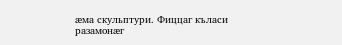ӕма скульптури. Фиццаг къласи разамонӕг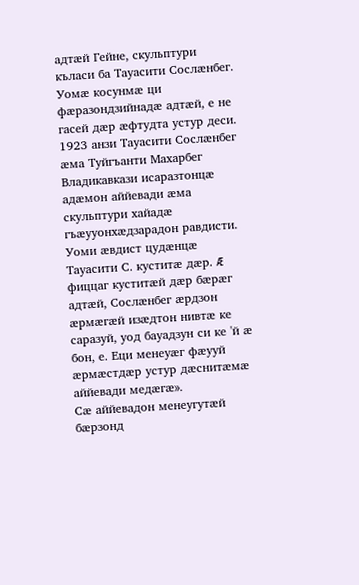адтӕй Гейне, скульптури къласи ба Тауасити Сослӕнбег. Уомӕ косунмӕ ци фӕразондзийнадӕ адтӕй, е не гасей дӕр ӕфтудта устур деси. 1923 анзи Тауасити Сослӕнбег ӕма Туйгъанти Махарбег Владикавкази исаразтонцӕ адӕмон аййевади ӕма скульптури хайадӕ гъӕууонхӕдзарадон равдисти. Уоми ӕвдист цудӕнцӕ Тауасити С. куститӕ дӕр. Æ фиццаг куститӕй дӕр бӕрӕг адтӕй, Сослӕнбег ӕрдзон ӕрмӕгӕй изӕдтон нивтӕ ке саразуй, уод бауадзун си ке 'й ӕ бон, е. Еци менеуӕг фӕууй ӕрмӕстдӕр устур дӕснитӕмӕ аййевади медӕгӕ».
Сӕ аййевадон менеугутӕй бӕрзонд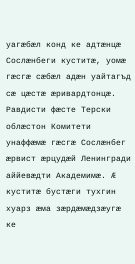уагӕбӕл конд ке адтӕнцæ Сослӕнбеги куститӕ, уомӕ гӕсгӕ сӕбӕл адӕн уайтагъд сӕ цӕстӕ ӕривардтонцӕ. Равдисти фӕсте Терски облӕстон Комитети унаффӕмӕ гӕсгӕ Сослӕнбег ӕрвист ӕрцудӕй Ленингради аййевӕдти Академимӕ. Ӕ куститӕ бустӕги тухгин хуарз ӕма зӕрдӕмӕдзӕугӕ ке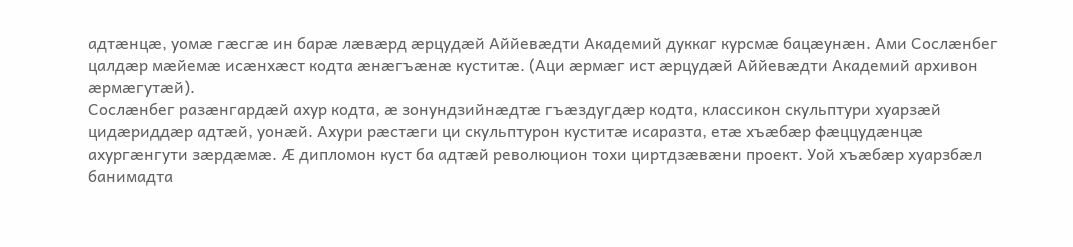адтӕнцӕ, уомӕ гӕсгӕ ин барӕ лӕвӕрд ӕрцудӕй Аййевӕдти Академий дуккаг курсмӕ бацӕунӕн. Ами Сослӕнбег цалдӕр мӕйемӕ исӕнхӕст кодта æнӕгъӕнӕ куститӕ. (Аци ӕрмӕг ист ӕрцудӕй Аййевӕдти Академий архивон ӕрмӕгутӕй).
Сослӕнбег разӕнгардӕй ахур кодта, ӕ зонундзийнӕдтӕ гъӕздугдӕр кодта, классикон скульптури хуарзӕй цидӕриддӕр адтӕй, уонӕй. Ахури рӕстӕги ци скульптурон куститӕ исаразта, етӕ хъӕбӕр фӕццудӕнцӕ ахургӕнгути зӕрдӕмӕ. Ӕ дипломон куст ба адтӕй революцион тохи циртдзӕвӕни проект. Уой хъӕбӕр хуарзбӕл банимадта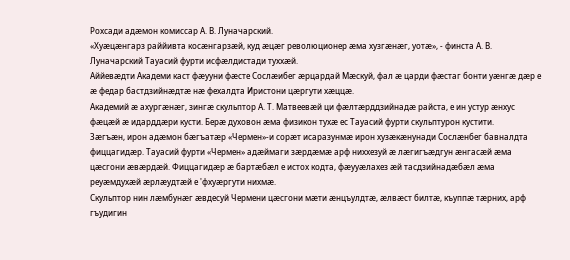Рохсади адӕмон комиссар А. В. Луначарский.
«Хуӕцӕнгарз раййивта косӕнгарзӕй, куд ӕцӕг революционер ӕма хузгӕнӕг, уотӕ», - финста А. В. Луначарский Тауасий фурти исфӕлдистади туххӕй.
Аййевӕдти Академи каст фӕууни фӕсте Сослӕибег ӕрцардай Мӕскуй, фал ӕ царди фӕстаг бонти уӕнгӕ дӕр е ӕ федар бастдзийнæдтӕ нӕ фехалдта Иристони цӕргути хӕццæ.
Академий ӕ ахургӕнӕг, зингӕ скульптор А. Т. Матвеевӕй ци фӕлтӕрддзийнадӕ райста, е ин устур ӕнхус фӕцӕй ӕ идарддӕри кусти. Берӕ духовон ӕма физикон тухӕ ес Тауасий фурти скульптурон кустити.
Зӕгъӕн, ирон адӕмон бӕгъатӕр «Чермен»-и сорӕт исаразунмӕ ирон хузӕкӕнунади Сослӕнбег бавналдта фиццагидӕр. Тауасий фурти «Чермен» адӕймаги зӕрдӕмӕ арф ниххезуй ӕ лӕгигъӕдгун ӕнгасӕй ӕма цӕсгони ӕвæрдӕй. Фиццагидӕр ӕ бартӕбӕл е истох кодта, фӕууӕлахез ӕй тасдзийнадӕбӕл ӕма реуӕмдухӕй ӕрлӕудтӕй е 'фхуӕргути нихмӕ.
Скульптор нин лӕмбунӕг ӕвдесуй Чермени цӕсгони мӕти ӕнцъулдтӕ, ӕлвӕст билтӕ, къуппӕ тӕрних, арф гъудигин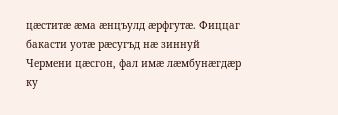цӕститӕ ӕма ӕнцъулд ӕрфгутӕ. Фиццаг бакасти уотӕ рӕсугъд нӕ зиннуй Чермени цӕсгон, фал имӕ лӕмбунӕгдӕр ку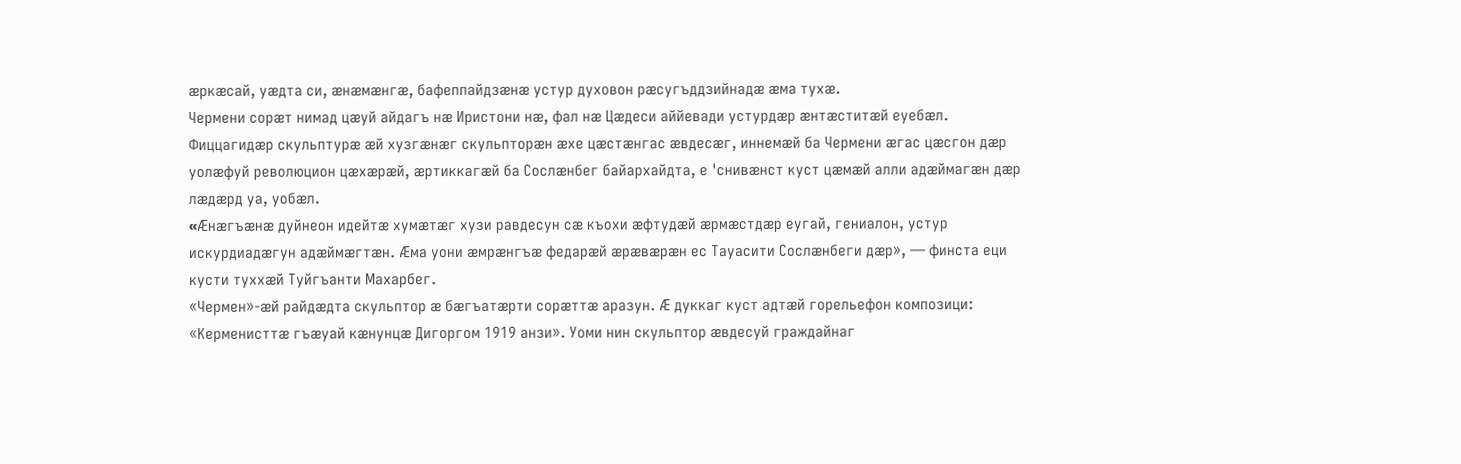ӕркӕсай, уӕдта си, ӕнӕмӕнгӕ, бафеппайдзӕнӕ устур духовон рӕсугъддзийнадӕ æма тухӕ.
Чермени сорӕт нимад цӕуй айдагъ нӕ Иристони нӕ, фал нӕ Цӕдеси аййевади устурдӕр ӕнтӕститӕй еуебӕл. Фиццагидӕр скульптурӕ ӕй хузгӕнӕг скульпторӕн ӕхе цӕстӕнгас ӕвдесӕг, иннемӕй ба Чермени ӕгас цӕсгон дӕр уолӕфуй революцион цӕхӕрӕй, ӕртиккагӕй ба Сослӕнбег байархайдта, е 'снивӕнст куст цӕмӕй алли адӕймагӕн дӕр лӕдӕрд уа, уобӕл.
«Æнӕгъӕнӕ дуйнеон идейтӕ хумӕтӕг хузи равдесун сæ къохи ӕфтудӕй ӕрмӕстдӕр еугай, гениалон, устур искурдиадӕгун адӕймӕгтӕн. Ӕма уони ӕмрӕнгъӕ федарӕй ӕрӕвӕрӕн ес Тауасити Сослӕнбеги дӕр», — финста еци кусти туххӕй Туйгъанти Махарбег.
«Чермен»-ӕй райдӕдта скульптор ӕ бӕгъатӕрти сорӕттæ аразун. Ӕ дуккаг куст адтӕй горельефон композици: «Керменисттӕ гъӕуай кӕнунцӕ Дигоргом 1919 анзи». Уоми нин скульптор ӕвдесуй граждайнаг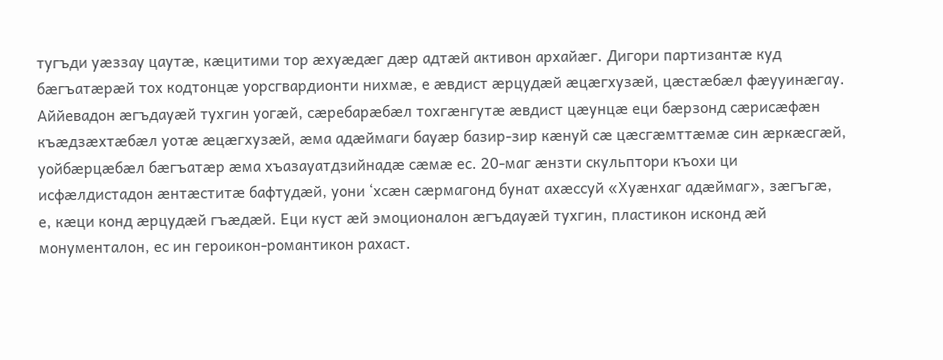тугъди уӕззау цаутӕ, кӕцитими тор ӕхуӕдӕг дӕр адтӕй активон архайӕг. Дигори партизантӕ куд бӕгъатӕрӕй тох кодтонцӕ уорсгвардионти нихмӕ, е ӕвдист ӕрцудӕй ӕцӕгхузӕй, цӕстӕбӕл фӕууинӕгау.
Аййевадон ӕгъдауӕй тухгин уогӕй, сӕребарӕбӕл тохгӕнгутӕ ӕвдист цӕунцӕ еци бӕрзонд сӕрисӕфӕн къӕдзӕхтӕбӕл уотӕ ӕцӕгхузӕй, ӕма адӕймаги бауӕр базир-зир кӕнуй сӕ цӕсгӕмттӕмӕ син ӕркӕсгӕй, уойбӕрцӕбӕл бӕгъатӕр ӕма хъазауатдзийнадӕ сӕмӕ ес. 20-маг ӕнзти скульптори къохи ци исфӕлдистадон ӕнтӕститӕ бафтудӕй, уони ‘хсӕн сӕрмагонд бунат ахӕссуй «Хуӕнхаг адӕймаг», зӕгъгӕ, е, кӕци конд ӕрцудæй гъӕдæй. Еци куст ӕй эмоционалон ӕгъдауӕй тухгин, пластикон исконд ӕй монументалон, ес ин героикон-романтикон рахаст.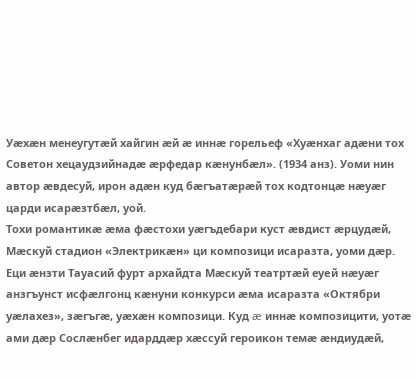Уӕхӕн менеугутӕй хайгин ӕй ӕ иннӕ горельеф «Хуӕнхаг адӕни тох Советон хецаудзийнадӕ ӕрфедар кӕнунбӕл». (1934 анз). Уоми нин автор ӕвдесуй, ирон адӕн куд бӕгъатӕрӕй тох кодтонцӕ нӕуӕг царди исарӕзтбӕл, уой.
Тохи романтикӕ ӕма фӕстохи уӕгъдебари куст ӕвдист ӕрцудӕй, Мӕскуй стадион «Электрикӕн» ци композици исаразта, уоми дӕр. Еци ӕнзти Тауасий фурт архайдта Мӕскуй театртӕй еуeй нӕуӕг анзгъунст исфӕлгонц кӕнуни конкурси ӕма исаразта «Октябри уӕлахез», зӕгъгӕ, уӕхӕн композици. Куд æ иннӕ композицити, уотӕ ами дӕр Сослӕнбег идарддӕр хӕссуй героикон темӕ ӕндиудӕй,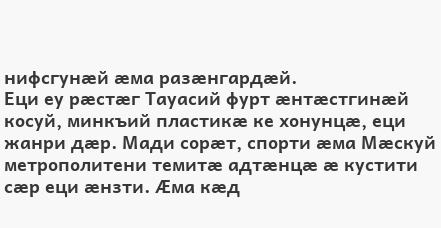нифсгунӕй ӕма разӕнгардӕй.
Еци еу рӕстӕг Тауасий фурт ӕнтӕстгинӕй косуй, минкъий пластикæ ке хонунцӕ, еци жанри дӕр. Мади сорӕт, спорти ӕма Мӕскуй метрополитени темитӕ адтӕнцӕ ӕ кустити сӕр еци ӕнзти. Ӕма кӕд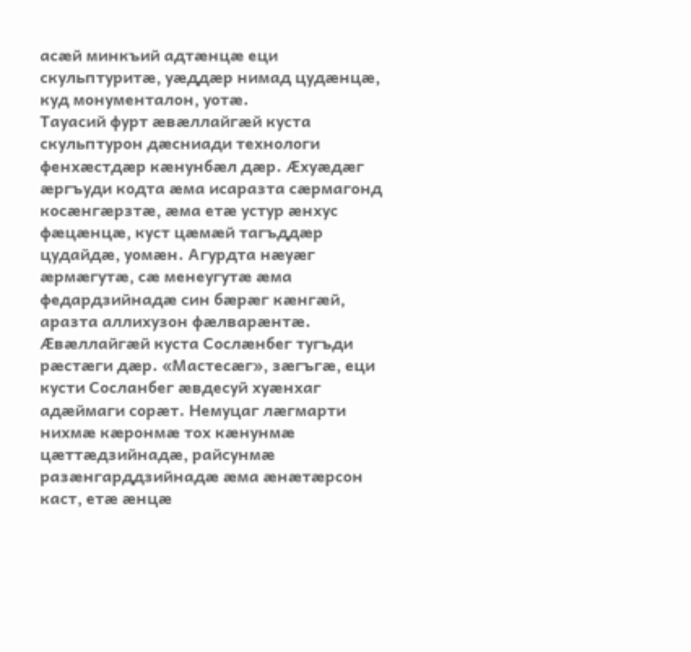асӕй минкъий адтӕнцӕ еци скульптуритӕ, уӕддӕр нимад цудӕнцӕ, куд монументалон, уотӕ.
Тауасий фурт ӕвӕллайгӕй куста скульптурон дӕсниади технологи фенхӕстдӕр кӕнунбӕл дӕр. Ӕхуӕдӕг ӕргъуди кодта ӕма исаразта сӕрмагонд косӕнгӕрзтӕ, ӕма етӕ устур ӕнхус фӕцӕнцӕ, куст цӕмӕй тагъддӕр цудайдӕ, уомӕн. Агурдта нӕуӕг ӕрмӕгутӕ, сӕ менеугутӕ ӕма федардзийнадӕ син бӕрӕг кæнгӕй, аразта аллихузон фӕлварӕнтӕ. Ӕвӕллайгӕй куста Сослӕнбег тугъди рӕстӕги дӕр. «Мастесӕг», зӕгъгæ, еци кусти Сосланбег ӕвдесуй хуӕнхаг адӕймаги сорӕт. Немуцаг лӕгмарти нихмӕ кæронмӕ тох кӕнунмӕ цӕттӕдзийнадӕ, райсунмӕ разӕнгарддзийнадӕ ӕма ӕнӕтӕрсон каст, етӕ ӕнцӕ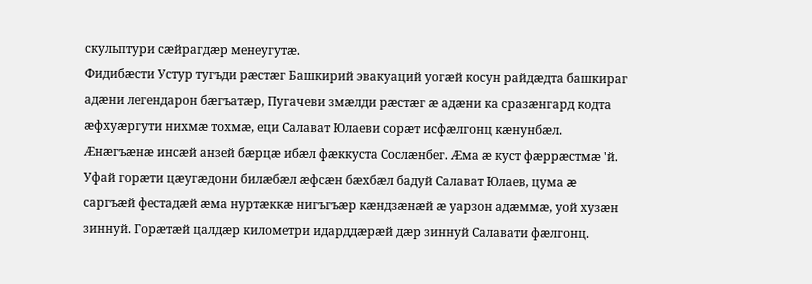скульптури сӕйрагдӕр менеугутӕ.
Фидибӕсти Устур тугъди рӕстӕг Башкирий эвакуаций уогӕй косун райдӕдта башкираг адӕни легендарон бӕгъатӕр, Пугачеви змӕлди рӕстӕг ӕ адӕни ка сразӕнгард кодта ӕфхуӕргути нихмӕ тохмӕ, еци Салават Юлаеви сорӕт исфӕлгонц кӕнунбӕл. Ӕнӕгъӕнӕ инсӕй анзей бӕрцӕ ибӕл фӕккуста Сослӕнбег. Ӕма ӕ куст фӕррӕстмӕ 'й. Уфай горӕти цӕугӕдони билӕбӕл ӕфсӕн бӕхбӕл бадуй Салават Юлаев, цума æ саргъæй фестадӕй ӕма нуртӕккӕ нигъгъӕр кӕндзӕнӕй ӕ уарзон адӕммӕ, уой хузӕн зиннуй. Горӕтӕй цалдӕр километри идарддӕрӕй дӕр зиннуй Салавати фӕлгонц.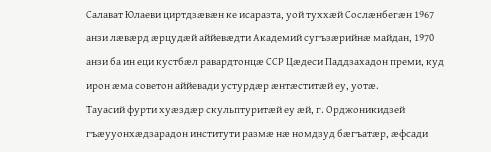Салават Юлаеви циртдзӕвӕн ке исаразта, уой туххӕй Сослӕнбегӕн 1967 анзи лӕвӕрд ӕрцудӕй аййевӕдти Академий сугъзӕрийнӕ майдан, 1970 анзи ба ин еци кустбӕл равардтонцӕ ССР Цӕдеси Паддзахадон преми, куд ирон ӕма советон аййевади устурдӕр ӕнтӕститӕй еу, уотӕ.
Тауасий фурти хуӕздӕр скульптуритӕй еу ӕй, г. Орджоникидзей гъӕууонхӕдзарадон институти размӕ нӕ номдзуд бæгъатӕр, ӕфсади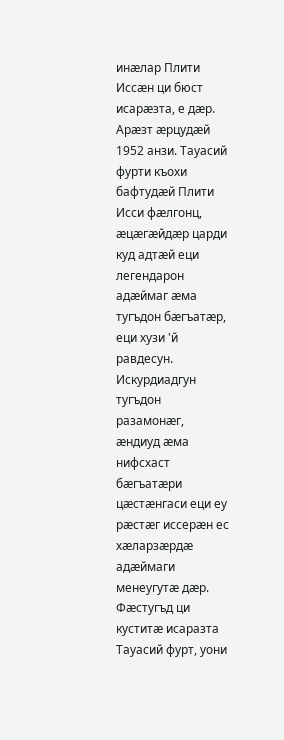инӕлар Плити Иссӕн ци бюст исарӕзта, е дӕр. Арӕзт ӕрцудӕй 1952 анзи. Тауасий фурти къохи бафтудӕй Плити Исси фӕлгонц, ӕцӕгӕйдӕр царди куд адтӕй еци легендарон адӕймаг ӕма тугъдон бӕгъатӕр, еци хузи 'й равдесун. Искурдиадгун тугъдон разамонӕг, ӕндиуд ӕма нифсхаст бӕгъатӕри цӕстӕнгаси еци еу рӕстӕг иссерӕн ес хӕларзӕрдӕ адӕймаги менеугутӕ дӕр.
Фӕстугъд ци куститӕ исаразта Тауасий фурт, уони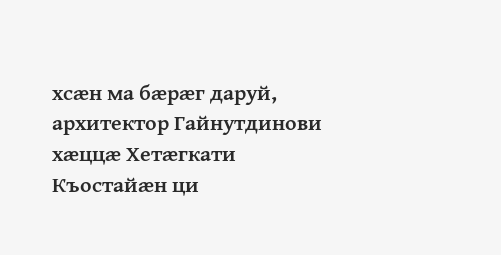хсӕн ма бӕрӕг даруй, архитектор Гайнутдинови хӕццӕ Хетӕгкати Къостайӕн ци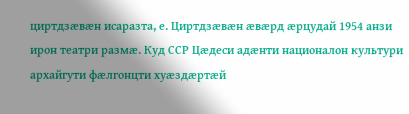циртдзӕвӕн исаразта, е. Циртдзӕвӕн ӕвӕрд ӕрцудай 1954 анзи ирон театри размӕ. Куд ССР Цӕдеси адӕнти националон культури архайгути фӕлгонцти хуӕздӕртӕй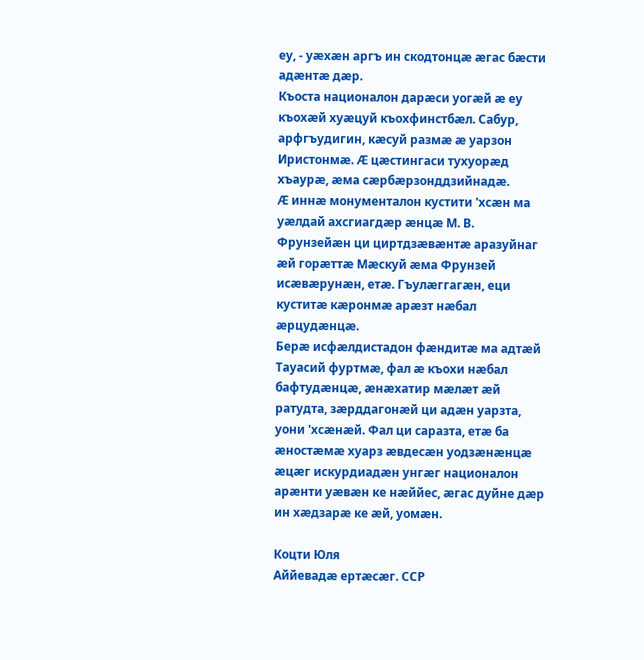еу, - уӕхӕн аргъ ин скодтонцӕ ӕгас бӕсти адӕнтӕ дӕр.
Къоста националон дарӕси уогӕй ӕ еу къохӕй хуӕцуй къохфинстбӕл. Сабур, арфгъудигин, кӕсуй размӕ ӕ уарзон Иристонмӕ. Ӕ цӕстингаси тухуорӕд хъаурӕ, ӕма сӕрбӕрзонддзийнадӕ.
Ӕ иннӕ монументалон кустити 'хсӕн ма уӕлдай ахсгиагдӕр ӕнцӕ М. В. Фрунзейӕн ци циртдзӕвӕнтӕ аразуйнаг æй горӕттӕ Мӕскуй ӕма Фрунзей исӕвӕрунӕн, етӕ. Гъулӕггагӕн, еци куститӕ кӕронмӕ арӕзт нӕбал ӕрцудӕнцӕ.
Берӕ исфӕлдистадон фӕндитӕ ма адтӕй Тауасий фуртмӕ, фал ӕ къохи нӕбал бафтудӕнцӕ, ӕнӕхатир мӕлӕт ӕй ратудта, зӕрддагонӕй ци адӕн уарзта, уони 'хсӕнӕй. Фал ци саразта, етӕ ба ӕностӕмӕ хуарз ӕвдесӕн уодзӕнӕнцӕ ӕцӕг искурдиадӕн унгӕг националон арӕнти уӕвӕн ке нӕййес, ӕгас дуйне дӕр ин хӕдзарӕ ке ӕй, уомӕн.

Коцти Юля
Аййевадӕ ертӕсӕг. ССР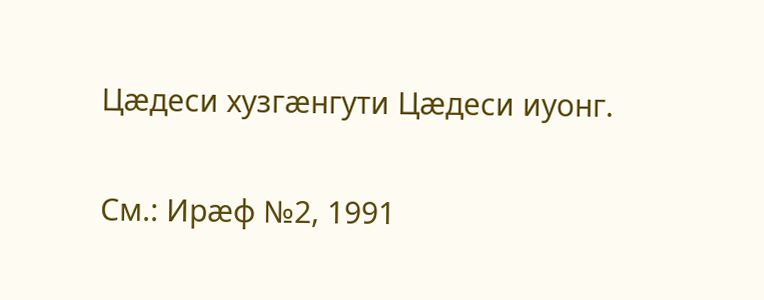Цӕдеси хузгӕнгути Цӕдеси иуонг.

Cм.: Ирæф №2, 1991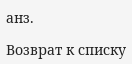анз.

Возврат к списку